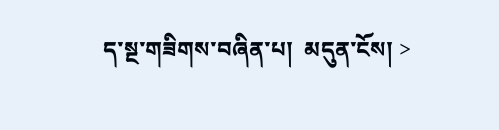ད་སྔ་གཟིགས་བཞིན་པ།  མདུན་ངོས། >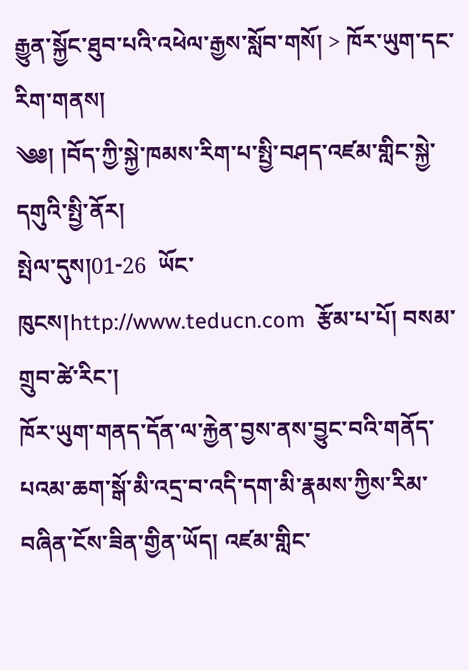རྒྱུན་སྐྱོང་ཐུབ་པའི་འཕེལ་རྒྱས་སློབ་གསོ། > ཁོར་ཡུག་དང་རིག་གནས།
༄༅། །བོད་ཀྱི་སྐྱེ་ཁམས་རིག་པ་སྤྱི་བཤད་འཛམ་གླིང་སྐྱེ་དགུའི་སྤྱི་ནོར།
སྤེལ་དུས།01-26  ཡོང་ཁུངས།http://www.teducn.com  རྩོམ་པ་པོ། བསམ་གྲུབ་ཚེ་རིང་།
ཁོར་ཡུག་གནད་དོན་ལ་རྐྱེན་བྱས་ནས་བྱུང་བའི་གནོད་པའམ་ཆག་སྒོ་མི་འདྲ་བ་འདི་དག་མི་རྣམས་ཀྱིས་རིམ་བཞིན་ངོས་ཟིན་གྱིན་ཡོད། འཛམ་གླིང་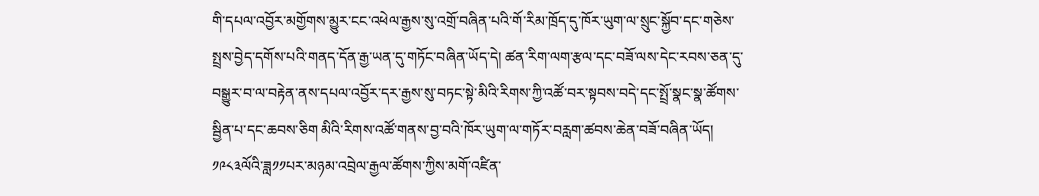གི་དཔལ་འབྱོར་མགྱོགས་མྱུར་ངང་འཕེལ་རྒྱས་སུ་འགྲོ་བཞིན་པའི་གོ་རིམ་ཁྲོད་དུ་ཁོར་ཡུག་ལ་སྲུང་སྐྱོབ་དང་གཅེས་སྤྲས་བྱེད་དགོས་པའི་གནད་དོན་རྒྱ་ཡན་དུ་གཏོང་བཞིན་ཡོད་དེ། ཚན་རིག་ལག་རྩལ་དང་བཟོ་ལས་དེང་རབས་ཅན་དུ་བསྒྱུར་བ་ལ་བརྟེན་ནས་དཔལ་འབྱོར་དར་རྒྱས་སུ་བཏང་སྟེ་མིའི་རིགས་ཀྱི་འཚོ་བར་སྟབས་བདེ་དང་སྤྲོ་སྣང་སྣ་ཚོགས་སྦྱིན་པ་དང་ཆབས་ཅིག མིའི་རིགས་འཚོ་གནས་བྱ་བའི་ཁོར་ཡུག་ལ་གཏོར་བརླག་ཚབས་ཆེན་བཟོ་བཞིན་ཡོད།
༡༩༨༣ལོའི་ཟླ༡༡པར་མཉམ་འབྲེལ་རྒྱལ་ཚོགས་ཀྱིས་མགོ་འཛིན་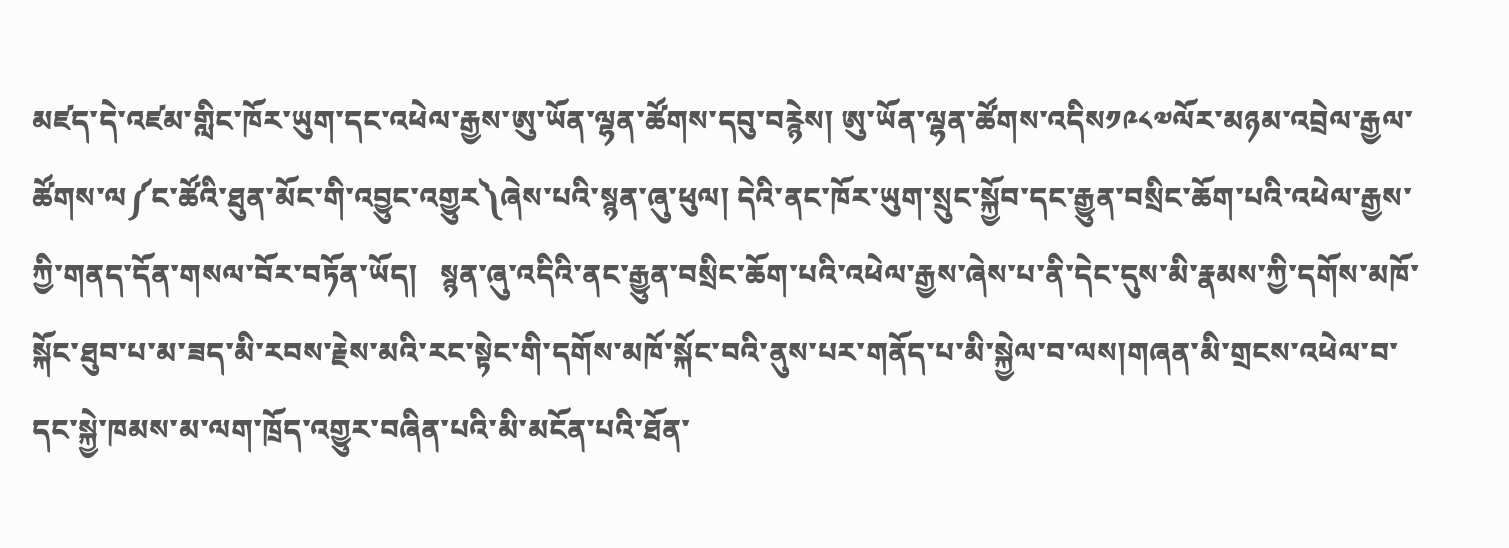མཛད་དེ་འཛམ་གླིང་ཁོར་ཡུག་དང་འཕེལ་རྒྱས་ཨུ་ཡོན་ལྷན་ཚོགས་དབུ་བརྙེས། ཨུ་ཡོན་ལྷན་ཚོགས་འདིས༡༩༨༧ལོར་མཉམ་འབྲེལ་རྒྱལ་ཚོགས་ལ༼ང་ཚོའི་ཐུན་མོང་གི་འབྱུང་འགྱུར༽ཞེས་པའི་སྙན་ཞུ་ཕུལ། དེའི་ནང་ཁོར་ཡུག་སྲུང་སྐྱོབ་དང་རྒྱུན་བསྲིང་ཆོག་པའི་འཕེལ་རྒྱས་ཀྱི་གནད་དོན་གསལ་བོར་བཏོན་ཡོད།   སྙན་ཞུ་འདིའི་ནང་རྒྱུན་བསྲིང་ཆོག་པའི་འཕེལ་རྒྱས་ཞེས་པ་ནི་དེང་དུས་མི་རྣམས་ཀྱི་དགོས་མཁོ་སྐོང་ཐུབ་པ་མ་ཟད་མི་རབས་རྗེས་མའི་རང་སྟེང་གི་དགོས་མཁོ་སྐོང་བའི་ནུས་པར་གནོད་པ་མི་སྐྱེལ་བ་ལས།གཞན་མི་གྲངས་འཕེལ་བ་དང་སྐྱེ་ཁམས་མ་ལག་ཁྲོད་འགྱུར་བཞིན་པའི་མི་མངོན་པའི་ཐོན་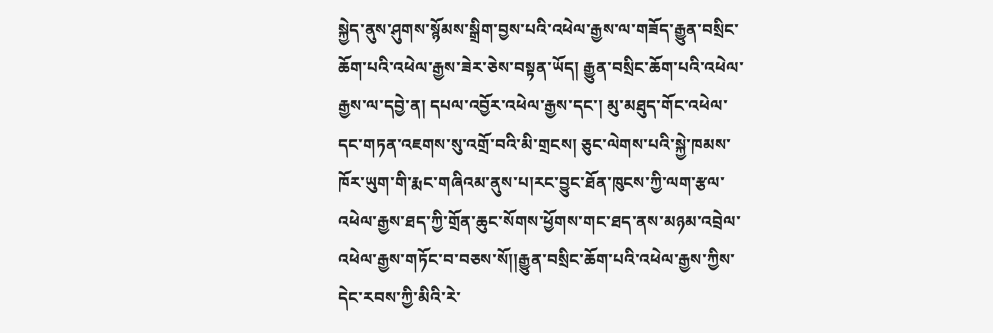སྐྱེད་ནུས་ཤུགས་སྙོམས་སྒྲིག་བྱས་པའི་འཕེལ་རྒྱས་ལ་གཟོད་རྒྱུན་བསྲིང་ཆོག་པའི་འཕེལ་རྒྱས་ཟེར་ཅེས་བསྟན་ཡོད། རྒྱུན་བསྲིང་ཆོག་པའི་འཕེལ་རྒྱས་ལ་དབྱེ་ན། དཔལ་འབྱོར་འཕེལ་རྒྱས་དང་། མུ་མཐུད་གོང་འཕེལ་དང་གཏན་འཇགས་སུ་འགྲོ་བའི་མི་གྲངས། ཅུང་ལེགས་པའི་སྐྱེ་ཁམས་ཁོར་ཡུག་གི་རྨང་གཞིའམ་ནུས་པ།རང་བྱུང་ཐོན་ཁུངས་ཀྱི་ལག་རྩལ་འཕེལ་རྒྱས་ཐད་ཀྱི་གྲོན་ཆུང་སོགས་ཕྱོགས་གང་ཐད་ནས་མཉམ་འབྲེལ་འཕེལ་རྒྱས་གཏོང་བ་བཅས་སོ།།རྒྱུན་བསྲིང་ཆོག་པའི་འཕེལ་རྒྱས་ཀྱིས་དེང་རབས་ཀྱི་མིའི་རེ་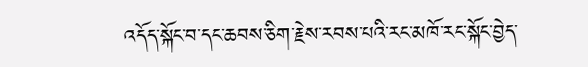འདོད་སྐོང་བ་དང་ཆབས་ཅིག་རྗེས་རབས་པའི་རང་མཁོ་རང་སྐོང་བྱེད་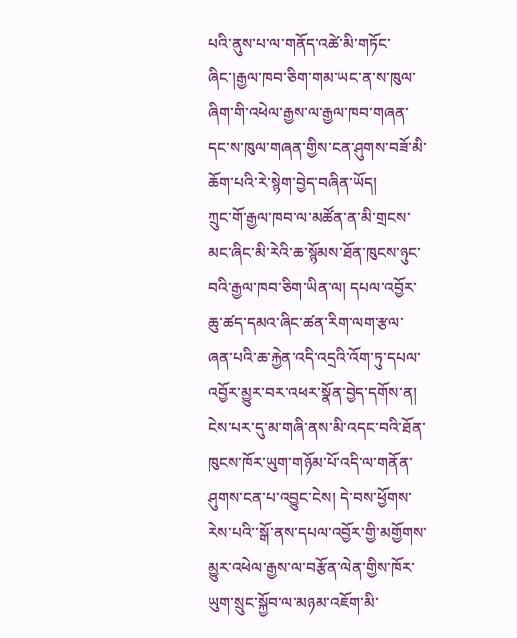པའི་ནུས་པ་ལ་གནོད་འཚེ་མི་གཏོང་ཞིང་།རྒྱལ་ཁབ་ཅིག་གམ་ཡང་ན་ས་ཁུལ་ཞིག་གི་འཕེལ་རྒྱས་ལ་རྒྱལ་ཁབ་གཞན་དང་ས་ཁུལ་གཞན་གྱིས་ངན་ཤུགས་བཟོ་མི་ཆོག་པའི་རེ་སྙེག་བྱེད་བཞིན་ཡོད།
ཀྲུང་གོ་རྒྱལ་ཁབ་ལ་མཚོན་ན་མི་གྲངས་མང་ཞིང་མི་རེའི་ཆ་སྙོམས་ཐོན་ཁུངས་ཉུང་བའི་རྒྱལ་ཁབ་ཅིག་ཡིན་ལ། དཔལ་འབྱོར་ཆུ་ཚད་དམའ་ཞིང་ཚན་རིག་ལག་རྩལ་ཞན་པའི་ཆ་རྐྱེན་འདི་འདྲའི་འོག་ཏུ་དཔལ་འབྱོར་མྱུར་བར་འཕར་སྣོན་བྱེད་དགོས་ན། ངེས་པར་དུ་མ་གཞི་ནས་མི་འདང་བའི་ཐོན་ཁུངས་ཁོར་ཡུག་གཉོམ་པོ་འདི་ལ་གནོན་ཤུགས་ངན་པ་འབྱུང་ངེས། དེ་བས་ཕྱོགས་རེས་པའི་་སྒོ་ནས་དཔལ་འབྱོར་གྱི་མགྱོགས་མྱུར་འཕེལ་རྒྱས་ལ་བརྩོན་ལེན་གྱིས་ཁོར་ཡུག་སྲུང་སྐྱོབ་ལ་མཉམ་འཇོག་མི་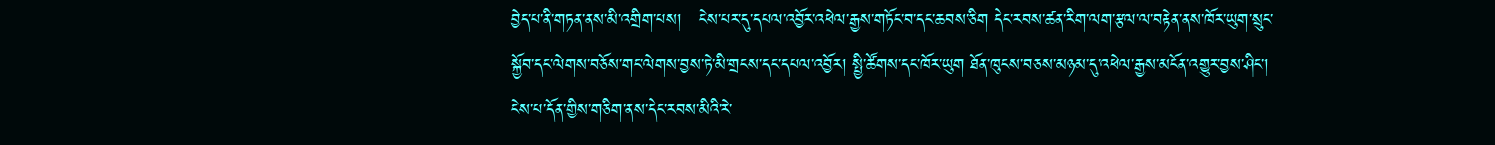བྱེད་པ་ནི་གཏན་ནས་མི་འགྲིག་པས།   ངེས་པར་དུ་དཔལ་འབྱོར་འཕེལ་རྒྱས་གཏོང་བ་དང་ཆབས་ཅིག དེང་རབས་ཚན་རིག་ལག་རྩལ་ལ་བརྟེན་ནས་ཁོར་ཡུག་སྲུང་སྐྱོབ་དང་ལེགས་བཅོས་གང་ལེགས་བྱས་ཏེ་མི་གྲངས་དང་དཔལ་འབྱོར། སྤྱི་ཚོགས་དང་ཁོར་ཡུག ཐོན་ཁུངས་བཅས་མཉམ་དུ་འཕེལ་རྒྱས་མངོན་འགྱུར་བྱས་ཤིང་། ངེས་པ་དོན་གྱིས་གཅིག་ནས་དེང་རབས་མིའི་རེ་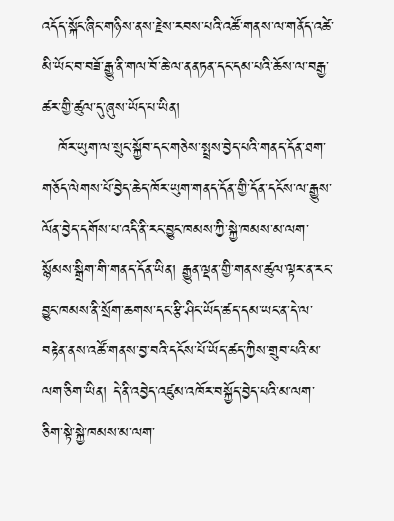འདོད་སྐོང་ཞིང་གཉིས་ནས་རྗེས་རབས་པའི་འཚོ་གནས་ལ་གནོད་འཚེ་མི་ཡོང་བ་བཟོ་རྒྱུ་ནི་གལ་བོ་ཆེ་ལ་ནནཏན་དང་དམ་པའི་ཆོས་ལ་བརྒྱ་ཚར་གྱི་ཚུལ་དུ་ཞུས་ཡོད་པ་ཡིན།
   ཁོར་ཡུག་ལ་སྲུང་སྐྱོབ་དང་གཅེས་སྤྲས་བྱེད་པའི་གནད་དོན་ཐག་གཅོད་ལེགས་པོ་བྱེད་ཆེད་ཁོར་ཡུག་གནད་དོན་གྱི་དོན་དངོས་ལ་རྒྱུས་ལོན་བྱེད་དགོས་པ་འདི་ནི་རང་བྱུང་ཁམས་ཀྱི་སྐྱེ་ཁམས་མ་ལག་སྙོམས་སྒྲིག་གི་གནད་དོན་ཡིན། རྒྱུན་ལྡན་གྱི་གནས་ཚུལ་ལྟར་ན་རང་བྱུང་ཁམས་ནི་སྲོག་ཆགས་དང་རྩི་ཤིང་ཡོད་ཚད་དམ་ཡང་ན་དེ་ལ་བརྟེན་ནས་འཚོ་གནས་བྱ་བའི་དངོས་པོ་ཡོད་ཚད་ཀྱིས་གྲུབ་པའི་མ་ལག་ཅིག་ཡིན། དེ་ནི་འབྱེད་འཛུམ་འཁོར་བསྐྱོད་བྱེད་པའི་མ་ལག་ཅིག་སྟེ་སྐྱེ་ཁམས་མ་ལག་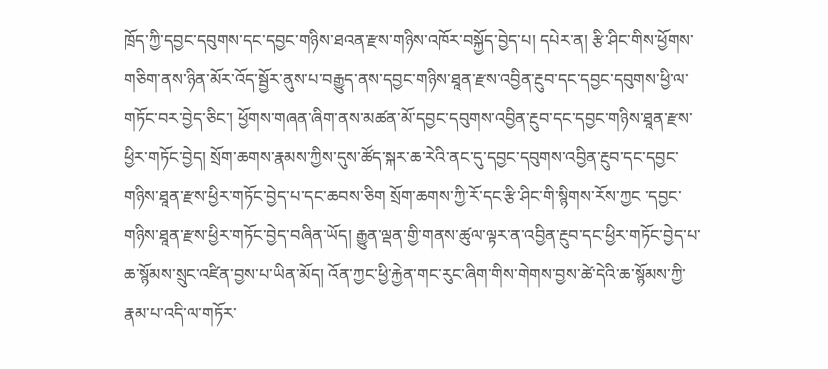ཁྲོད་ཀྱི་དབྱང་དབུགས་དང་དབྱང་གཉིས་ཐའན་རྫས་གཉིས་འཁོར་བསྐྱོད་བྱེད་པ། དཔེར་ན། རྩི་ཤིང་གིས་ཕྱོགས་གཅིག་ནས་ཉིན་མོར་འོད་སྦྱོར་ནུས་པ་བརྒྱུད་ནས་དབྱང་གཉིས་ཐཱན་རྫས་འབྱིན་རྔུབ་དང་དབྱང་དབུགས་ཕྱི་ལ་གཏོང་བར་བྱེད་ཅིང་། ཕྱོགས་གཞན་ཞིག་ནས་མཚན་མོ་དབྱང་དབུགས་འབྱིན་རྔུབ་དང་དབྱང་གཉིས་ཐཱན་རྫས་ཕྱིར་གཏོང་བྱེད། སྲོག་ཆགས་རྣམས་ཀྱིས་དུས་ཚོད་སྐར་ཆ་རེའི་ནང་དུ་དབྱང་དབུགས་འབྱིན་རྔུབ་དང་དབྱང་གཉིས་ཐཱན་རྫས་ཕྱིར་གཏོང་བྱེད་པ་དང་ཆབས་ཅིག སྲོག་ཆགས་ཀྱི་རོ་དང་རྩི་ཤིང་གི་སྙིགས་རོས་ཀྱང ་དབྱང་གཉིས་ཐཱན་རྫས་ཕྱིར་གཏོང་བྱེད་བཞིན་ཡོད། རྒྱུན་ལྡན་གྱི་གནས་ཚུལ་ལྟར་ན་འབྱིན་རྔུབ་དང་ཕྱིར་གཏོང་བྱེད་པ་ཆ་སྙོམས་སྲུང་འཛིན་བྱས་པ་ཡིན་མོད། འོན་ཀྱང་ཕྱི་རྐྱེན་གང་རུང་ཞིག་གིས་གེགས་བྱས་ཚེ་དེའི་ཆ་སྙོམས་ཀྱི་རྣམ་པ་འདི་ལ་གཏོར་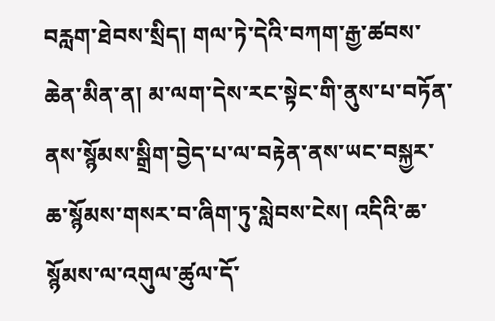བརླག་ཐེབས་སྲིད། གལ་ཏེ་དེའི་བཀག་རྒྱ་ཚབས་ཆེན་མིན་ན། མ་ལག་དེས་རང་སྟེང་གི་ནུས་པ་བཏོན་ནས་སྙོམས་སྒྲིག་བྱེད་པ་ལ་བརྟེན་ནས་ཡང་བསྐྱར་ཆ་སྙོམས་གསར་བ་ཞིག་ཏུ་སླེབས་ངེས། འདིའི་ཆ་སྙོམས་ལ་འགུལ་ཚུལ་དོ་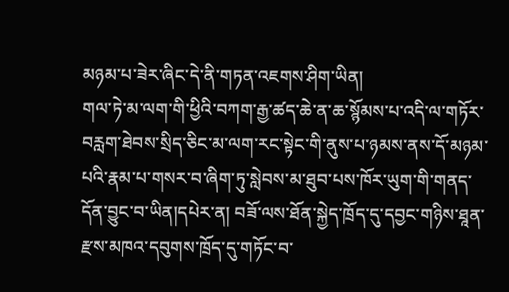མཉམ་པ་ཟེར་ཞིང་དེ་ནི་གཏན་འཇགས་ཤིག་ཡིན།
གལ་ཏེ་མ་ལག་གི་ཕྱིའི་བཀག་རྒྱ་ཚད་ཆེ་ན་ཆ་སྙོམས་པ་འདི་ལ་གཏོར་བརླག་ཐེབས་སྲིད་ཅིང་མ་ལག་རང་སྟེང་གི་ནུས་པ་ཉམས་ནས་དོ་མཉམ་པའི་རྣམ་པ་གསར་བ་ཞིག་ཏུ་སླེབས་མ་ཐུབ་པས་ཁོར་ཡུག་གི་གནད་དོན་བྱུང་བ་ཡིན།དཔེར་ན། བཟོ་ལས་ཐོན་སྐྱེད་ཁྲོད་དུ་དབྱང་གཉིས་ཐཱན་རྫས་མཁའ་དབུགས་ཁྲོད་དུ་གཏོང་བ་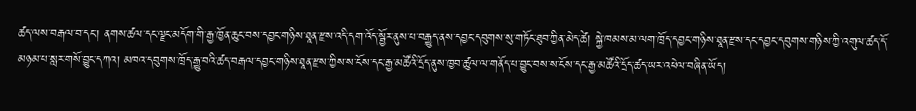ཚད་ལས་བརྒལ་བ་དང་། ནགས་ཚལ་དང་ལྗང་མདོག་གི་རྒྱ་ཁྱོན་ཆུང་བས་དབྱང་གཉིས་ཐཱན་རྫས་འདི་དག་འོད་སྦྱོར་ནུས་པ་བརྒྱུད་ནས་དབྱང་དབུགས་སུ་གཏོང་ཐུབ་ཀྱིན་མེད་ཚེ། སྐྱེ་ཁམས་མ་ལག་ཁྲོད་དབྱང་གཉིས་ཐཱན་རྫས་དང་དབྱང་དབུགས་གཉིས་ཀྱི་འགུལ་ཚད་དོ་མཉམ་པ་སླར་གསོ་བྱུང་དཀའ། མཁའ་དབུགས་ཁྲོད་རྒྱུ་བའི་ཚད་བརྒལ་དབྱང་གཉིས་ཐཱན་རྫས་ཀྱིས་ས་ངོས་དང་རྒྱ་མཚོའི་དྲོད་ནུས་ཁྱབ་ཚུལ་ལ་གནོད་པ་བྱུང་བས་ས་ངོས་དང་རྒྱ་མཚོའི་དྲོད་ཚད་ཡར་འཕེལ་བཞིན་ཡོད།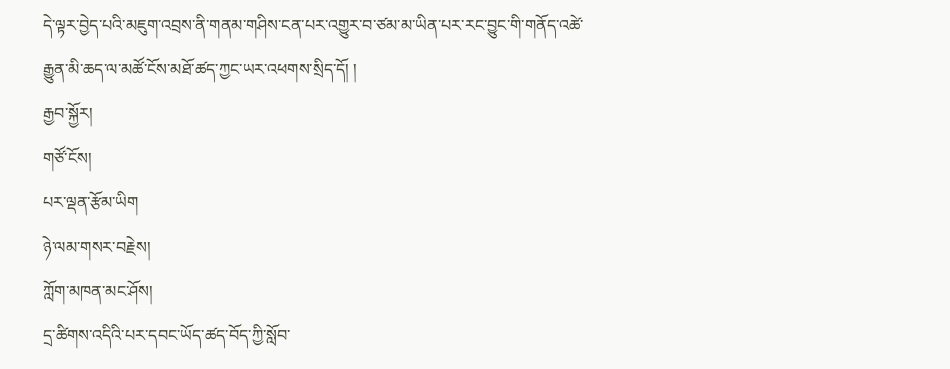དེ་ལྟར་བྱེད་པའི་མཇུག་འབྲས་ནི་གནམ་གཤིས་ངན་པར་འགྱུར་བ་ཙམ་མ་ཡིན་པར་རང་བྱུང་གི་གནོད་འཚེ་རྒྱུན་མི་ཆད་ལ་མཚོ་ངོས་མཐོ་ཚད་ཀྱང་ཡར་འཕགས་སྲིད་དོ། །
རྒྱབ་སྐྱོར།
གཙོ་ངོས།
པར་ལྡན་རྩོམ་ཡིག
ཉེ་ལམ་གསར་བརྗེས།
ཀློག་མཁན་མང་ཤོས།
དྲ་ཚིགས་འདིའི་པར་དབང་ཡོད་ཚད་བོད་ཀྱི་སློབ་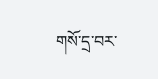གསོ་དྲ་བར་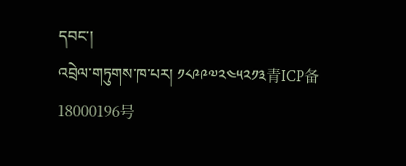དབང་།
འབྲེལ་གཏུགས་ཁ་པར། ༡༨༩༩༧༢༤༥༢༡༣青ICP备18000196号